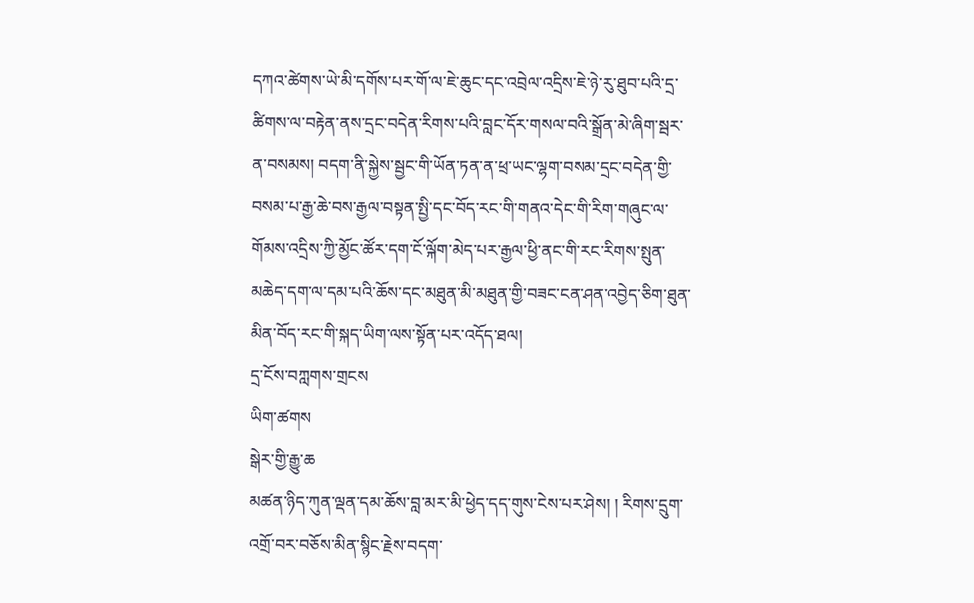དཀའ་ཚེགས་ཡེ་མི་དགོས་པར་གོ་ལ་ཇེ་ཆུང་དང་འབྲེལ་འདྲིས་ཇེ་ཉེ་རུ་ཐུབ་པའི་དྲ་ཚིགས་ལ་བརྟེན་ནས་དྲང་བདེན་རིགས་པའི་བླང་དོར་གསལ་བའི་སྒྲོན་མེ་ཞིག་སྦར་ན་བསམས། བདག་ནི་སྐྱེས་སྦྱང་གི་ཡོན་ཏན་ན་ཕྲ་ཡང་ལྷག་བསམ་དྲང་བདེན་གྱི་བསམ་པ་རྒྱ་ཆེ་བས་རྒྱལ་བསྟན་སྤྱི་དང་བོད་རང་གི་གནའ་དེང་གི་རིག་གཞུང་ལ་གོམས་འདྲིས་ཀྱི་མྱོང་ཚོར་དག་ངོ་ལྐོག་མེད་པར་རྒྱལ་ཕྱི་ནང་གི་རང་རིགས་སྤུན་མཆེད་དག་ལ་དམ་པའི་ཆོས་དང་མཐུན་མི་མཐུན་གྱི་བཟང་ངན་ཤན་འབྱེད་ཅིག་ཐུན་མིན་བོད་རང་གི་སྐད་ཡིག་ལས་སྟོན་པར་འདོད་ཐལ།
དྲ་ངོས་བཀླགས་གྲངས
ཡིག་ཚགས
སྒེར་གྱི་རྒྱུ་ཆ
མཚན་ཉིད་ཀུན་ལྡན་དམ་ཆོས་བླ་མར་མི་ཕྱེད་དད་གུས་ངེས་པར་ཤེས། ། རིགས་དྲུག་འགྲོ་བར་བཅོས་མིན་སྙིང་རྗེས་བདག་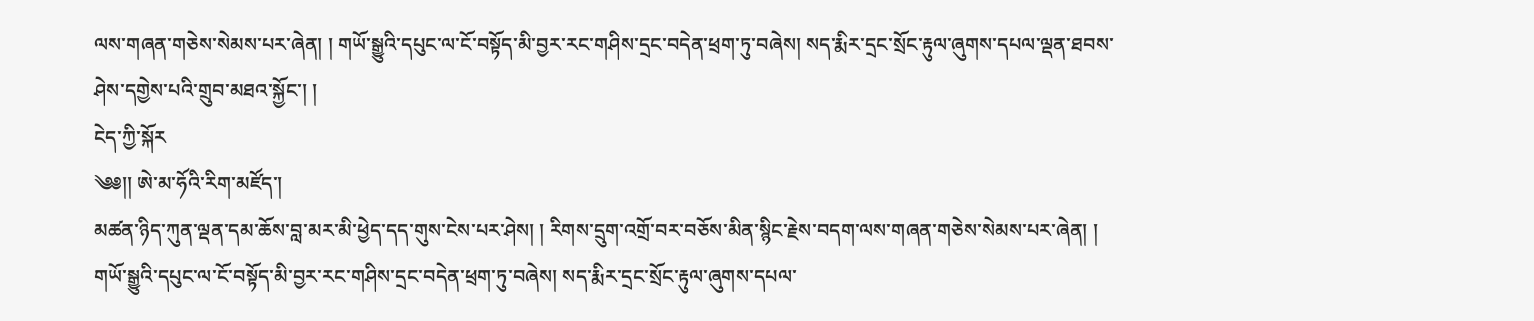ལས་གཞན་གཅེས་སེམས་པར་ཞེན། ། གཡོ་སྒྱུའི་དཔུང་ལ་ངོ་བསྟོད་མི་བྱར་རང་གཤིས་དྲང་བདེན་ཕྲག་ཏུ་བཞེས། སད་རྨིར་དྲང་སྲོང་རྟུལ་ཞུགས་དཔལ་ལྡན་ཐབས་ཤེས་དགྱེས་པའི་གྲུབ་མཐའ་སྐྱོང་། །
ངེད་ཀྱི་སྐོར
༄༅།། ཨེ་མ་ཧོའི་རིག་མཛོད་།
མཚན་ཉིད་ཀུན་ལྡན་དམ་ཆོས་བླ་མར་མི་ཕྱེད་དད་གུས་ངེས་པར་ཤེས། ། རིགས་དྲུག་འགྲོ་བར་བཅོས་མིན་སྙིང་རྗེས་བདག་ལས་གཞན་གཅེས་སེམས་པར་ཞེན། ། གཡོ་སྒྱུའི་དཔུང་ལ་ངོ་བསྟོད་མི་བྱར་རང་གཤིས་དྲང་བདེན་ཕྲག་ཏུ་བཞེས། སད་རྨིར་དྲང་སྲོང་རྟུལ་ཞུགས་དཔལ་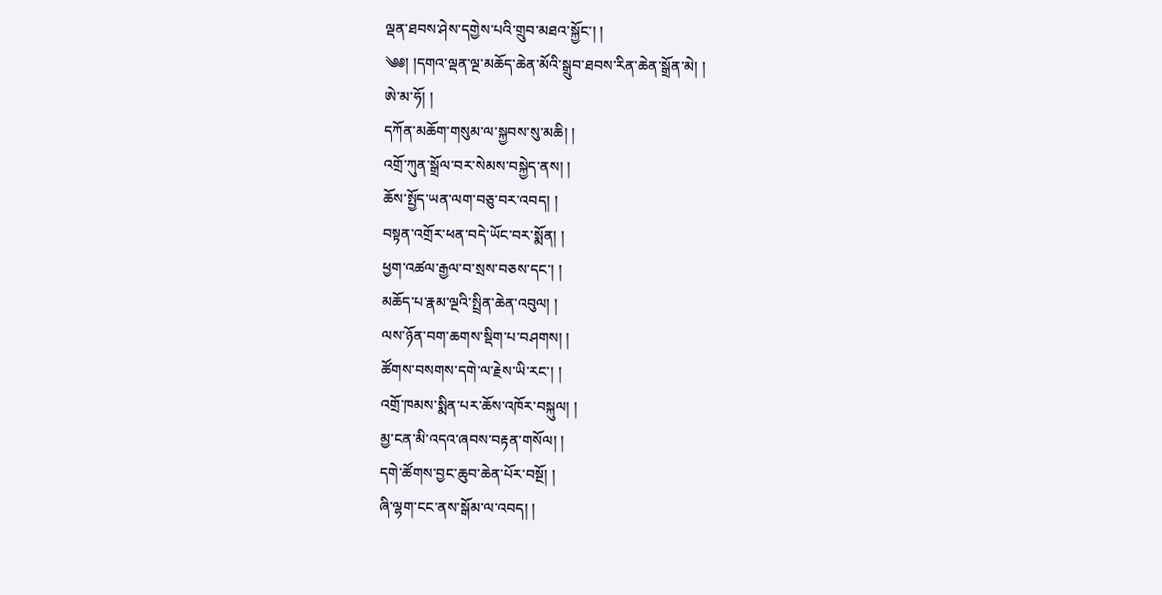ལྡན་ཐབས་ཤེས་དགྱེས་པའི་གྲུབ་མཐའ་སྐྱོང་། །
༄༅། །དགའ་ལྡན་ལྔ་མཆོད་ཆེན་མོའི་སྒྲུབ་ཐབས་རིན་ཆེན་སྒྲོན་མེ། །
ཨེ་མ་ཧོ། །
དཀོན་མཆོག་གསུམ་ལ་སྐྱབས་སུ་མཆི། །
འགྲོ་ཀུན་སྒྲོལ་བར་སེམས་བསྐྱེད་ནས། །
ཆོས་སྤྱོད་ཡན་ལག་བཅུ་བར་འབད། །
བསྟན་འགྲོར་ཕན་བདེ་ཡོང་བར་སྨོན། །
ཕྱག་འཚལ་རྒྱལ་བ་སྲས་བཅས་དང་། །
མཆོད་པ་རྣམ་ལྔའི་སྤྲིན་ཆེན་འབུལ། །
ལས་ཉོན་བག་ཆགས་སྡིག་པ་བཤགས། །
ཚོགས་བསགས་དགེ་ལ་རྗེས་ཡི་རང་། །
འགྲོ་ཁམས་སྨིན་པར་ཆོས་འཁོར་བསྐུལ། །
མྱ་ངན་མི་འདའ་ཞབས་བརྟན་གསོལ། །
དགེ་ཚོགས་བྱང་ཆུབ་ཆེན་པོར་བསྔོ། །
ཞི་ལྷག་ངང་ནས་སྒོམ་ལ་འབད། །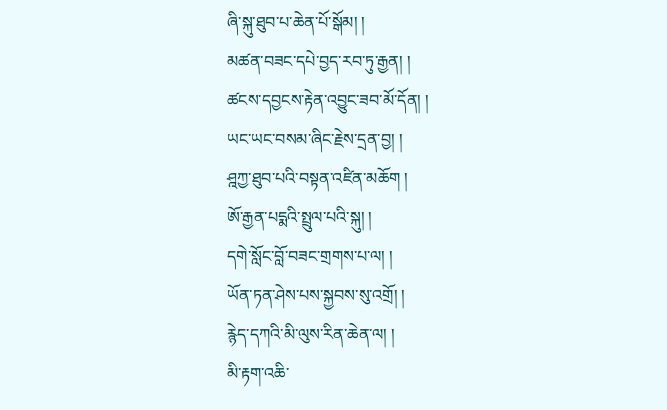ཞི་སྐུ་ཐུབ་པ་ཆེན་པོ་སྒོམ། །
མཚན་བཟང་དཔེ་བྱད་རབ་ཏུ་རྒྱན། །
ཚངས་དབྱངས་རྟེན་འབྱུང་ཟབ་མོ་དོན། །
ཡང་ཡང་བསམ་ཞིང་རྗེས་དྲན་བྱ། །
ཤྰཀྱ་ཐུབ་པའི་བསྟན་འཛིན་མཆོག །
ཨོ་རྒྱན་པདྨའི་སྤྲུལ་པའི་སྐུ། །
དགེ་སློང་བློ་བཟང་གྲགས་པ་ལ། །
ཡོན་ཏན་ཤེས་པས་སྐྱབས་སུ་འགྲོ། །
རྙེད་དཀའི་མི་ལུས་རིན་ཆེན་ལ། །
མི་རྟག་འཆི་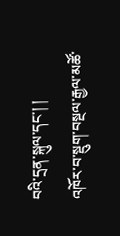བའི་དྲན་སྐུལ་དང་། །
འཁོར་བ་སྡུག་བསྔལ་རྒྱལ་མཚོ་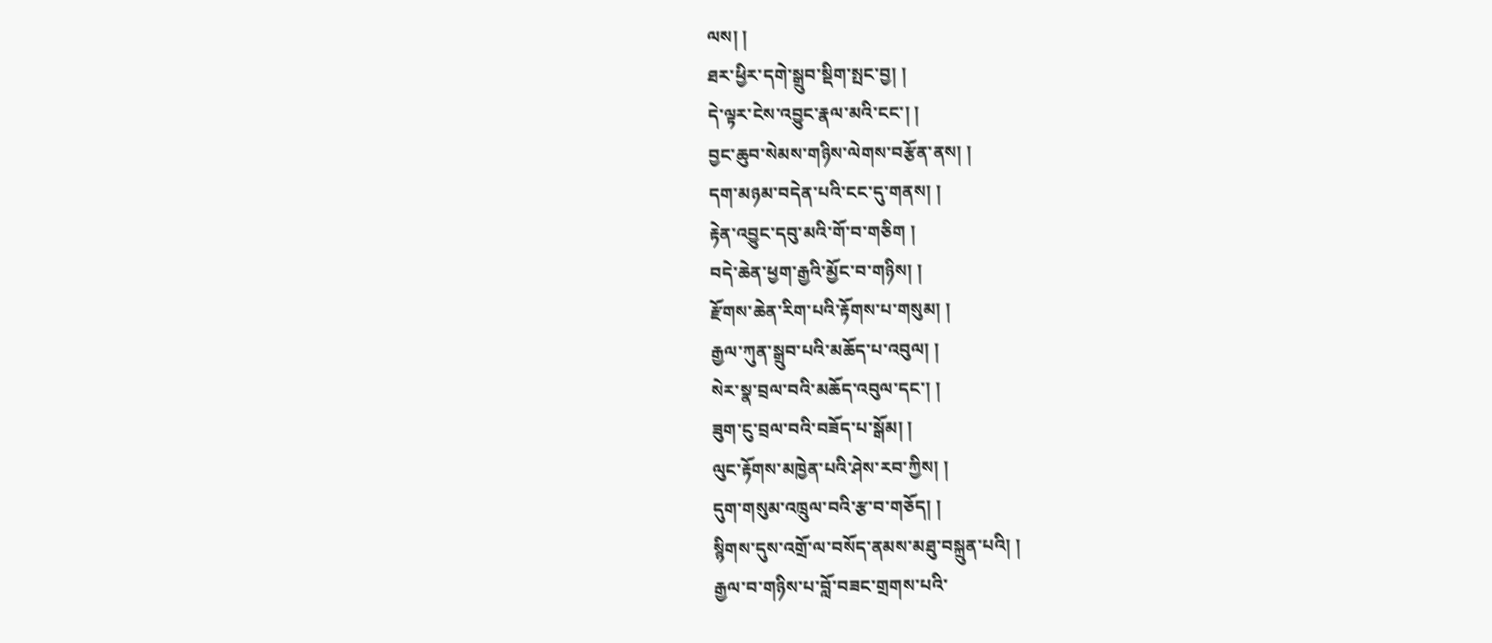ལས། །
ཐར་ཕྱིར་དགེ་སྒྲུབ་སྡིག་སྤང་བྱ། །
དེ་ལྟར་ངེས་འབྱུང་རྣལ་མའི་ངང་། །
བྱང་ཆུབ་སེམས་གཉིས་ལེགས་བརྩོན་ནས། །
དག་མཉམ་བདེན་པའི་ངང་དུ་གནས། །
རྟེན་འབྱུང་དབུ་མའི་གོ་བ་གཅིག །
བདེ་ཆེན་ཕྱག་རྒྱའི་མྱོང་བ་གཉིས། །
རྫོགས་ཆེན་རིག་པའི་རྟོགས་པ་གསུམ། །
རྒྱལ་ཀུན་སྒྲུབ་པའི་མཆོད་པ་འབུལ། །
སེར་སྣ་བྲལ་བའི་མཆོད་འབུལ་དང་། །
ཟུག་ངུ་བྲལ་བའི་བཟོད་པ་སྒོམ། །
ལུང་རྟོགས་མཁྱེན་པའི་ཤེས་རབ་ཀྱིས། །
དུག་གསུམ་འཁྲུལ་བའི་རྩ་བ་གཅོད། །
སྙིགས་དུས་འགྲོ་ལ་བསོད་ནམས་མཐུ་བསྐྲུན་པའི། །
རྒྱལ་བ་གཉིས་པ་བློ་བཟང་གྲགས་པའི་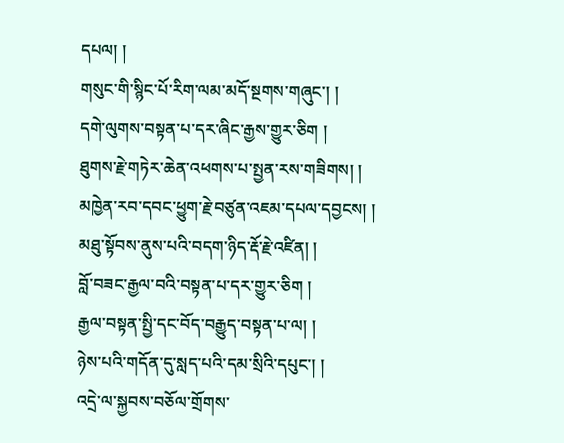དཔལ། །
གསུང་གི་སྙིང་པོ་རིག་ལམ་མདོ་སྔགས་གཞུང་། །
དགེ་ལུགས་བསྟན་པ་དར་ཞིང་རྒྱས་གྱུར་ཅིག །
ཐུགས་རྗེ་གཏེར་ཆེན་འཕགས་པ་སྤྱན་རས་གཟིགས། །
མཁྱེན་རབ་དབང་ཕྱུག་རྗེ་བཙུན་འཇམ་དཔལ་དབྱངས། །
མཐུ་སྟོབས་ནུས་པའི་བདག་ཉིད་རྡོ་རྗེ་འཛིན། །
བློ་བཟང་རྒྱལ་བའི་བསྟན་པ་དར་གྱུར་ཅིག །
རྒྱལ་བསྟན་སྤྱི་དང་བོད་བརྒྱུད་བསྟན་པ་ལ། །
ཉེས་པའི་གདོན་དུ་སླད་པའི་དམ་སྲིའི་དཔུང་། །
འདྲེ་ལ་སྐྱབས་བཅོལ་གྲོགས་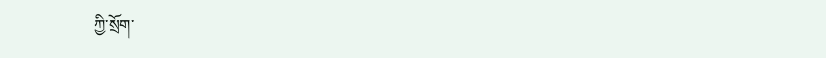ཀྱི་སྲོག་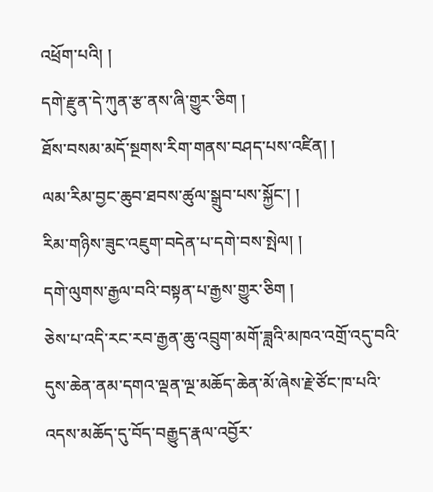འཕྲོག་པའི། །
དགེ་རྫུན་དེ་ཀུན་རྩ་ནས་ཞི་གྱུར་ཅིག །
ཐོས་བསམ་མདོ་སྔགས་རིག་གནས་བཤད་པས་འཛིན། །
ལམ་རིམ་བྱང་ཆུབ་ཐབས་ཚུལ་སྒྲུབ་པས་སྐྱོང་། །
རིམ་གཉིས་ཟུང་འཇུག་བདེན་པ་དགེ་བས་སྤེལ། །
དགེ་ལུགས་རྒྱལ་བའི་བསྟན་པ་རྒྱས་གྱུར་ཅིག །
ཅེས་པ་འདི་རང་རབ་རྒྱན་ཆུ་འབྲུག་མགོ་ཟླའི་མཁའ་འགྲོ་འདུ་བའི་དུས་ཆེན་ནམ་དགའ་ལྡན་ལྔ་མཆོད་ཆེན་མོ་ཞེས་རྗེ་ཙོང་ཁ་པའི་འདས་མཆོད་དུ་བོད་བརྒྱུད་རྣལ་འབྱོར་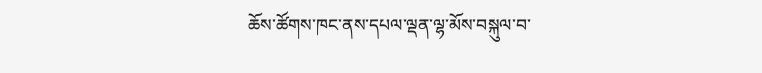ཆོས་ཚོགས་ཁང་ནས་དཔལ་ལྡན་ལྷ་མོས་བསྐུལ་བ་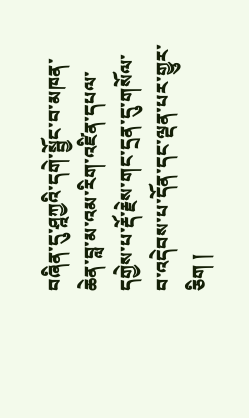བཞིན་དུ་ཤྰཀྱའི་དགེ་སྦྱོང་བ་མཁན་ཆེན་བླ་མ་འམ་རིག་འཛིན་དཔལ་དགྱེས་པ་རྡོ་རྗེས་གང་དྲན་དུ་གསོལ་བ་འདེབས་པ་དོན་དང་ལྡན་པར་གྱུར་ཅིག །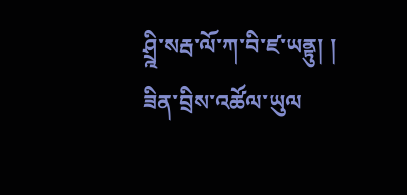ཤྲྰི་སརྦ་ལོ་ཀ་བི་ཛ་ཡནྟུ། །
ཟིན་བྲིས་འཚོལ་ཡུལ